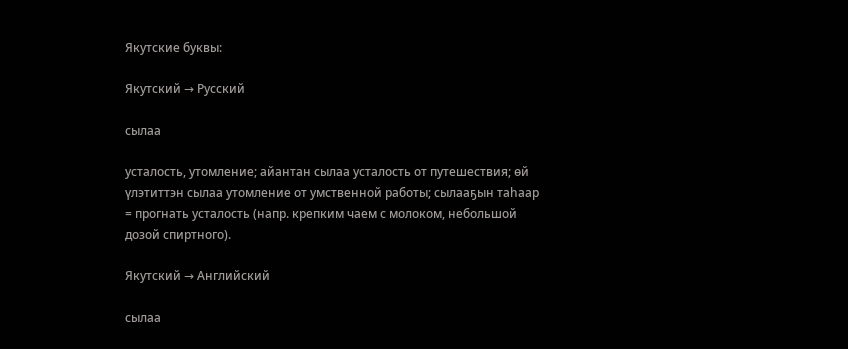Якутские буквы:

Якутский → Русский

сылаа

усталость, утомление; айантан сылаа усталость от путешествия; өй үлэтиттэн сылаа утомление от умственной работы; сылааҕын таһаар = прогнать усталость (напр. крепким чаем с молоком, небольшой дозой спиртного).

Якутский → Английский

сылаа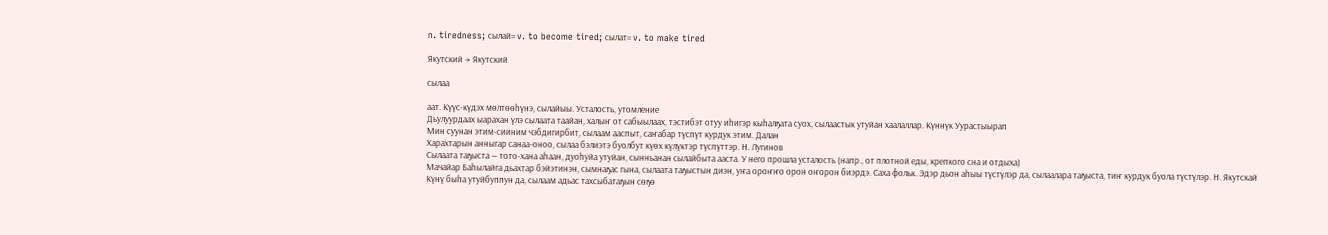n. tiredness; сылай= v. to become tired; сылат= v. to make tired

Якутский → Якутский

сылаа

аат. Күүс-күдэх мөлтөөһүнэ, сылайыы. Усталость, утомление
Дьулуурдаах ыарахан үлэ сылаата таайан, халыҥ от сабыылаах, тэстибэт отуу иһигэр кыһалҕата суох, сылаастык утуйан хаалаллар. Күннүк Уурастыырап
Мин суунан этим-сииним чэбдигирбит, сылаам ааспыт, саҥабар түспүт курдук этим. Далан
Харахтарын анныгар санаа-оноо, сылаа бэлиэтэ буолбут күөх күлүктэр түспүттэр. Н. Лугинов
Сылаата таҕыста — тото-хана аһаан, дуоһуйа утуйан, сынньанан сылайбыта ааста. У него прошла усталость (напр., от плотной еды, крепкого сна и отдыха)
Мачайар Баһылайга дьахтар бэйэтинэн, сымнаҕас гына, сылаата таҕыстын диэн, уҥа ороҥҥо орон оҥорон биэрдэ. Саха фольк. Эдэр дьон аһыы түстүлэр да, сылаалара таҕыста, тиҥ курдук буола түстүлэр. Н. Якутскай
Күнү быһа утуйбуппун да, сылаам адьас тахсыбатаҕын сөҕө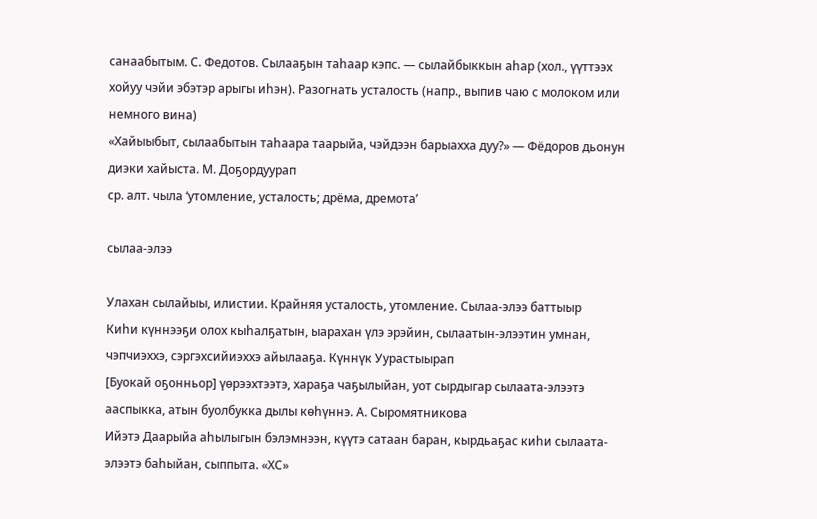санаабытым. С. Федотов. Сылааҕын таһаар кэпс. — сылайбыккын аһар (хол., үүттээх хойуу чэйи эбэтэр арыгы иһэн). Разогнать усталость (напр., выпив чаю с молоком или немного вина)
«Хайыыбыт, сылаабытын таһаара таарыйа, чэйдээн барыахха дуу?» — Фёдоров дьонун диэки хайыста. М. Доҕордуурап
ср. алт. чыла ‘утомление, усталость; дрёма, дремота’

сылаа-элээ

Улахан сылайыы, илистии. Крайняя усталость, утомление. Сылаа-элээ баттыыр
Киһи күннээҕи олох кыһалҕатын, ыарахан үлэ эрэйин, сылаатын-элээтин умнан, чэпчиэххэ, сэргэхсийиэххэ айылааҕа. Күннүк Уурастыырап
[Буокай оҕонньор] үөрээхтээтэ, хараҕа чаҕылыйан, уот сырдыгар сылаата-элээтэ ааспыкка, атын буолбукка дылы көһүннэ. А. Сыромятникова
Ийэтэ Даарыйа аһылыгын бэлэмнээн, күүтэ сатаан баран, кырдьаҕас киһи сылаата-элээтэ баһыйан, сыппыта. «ХС»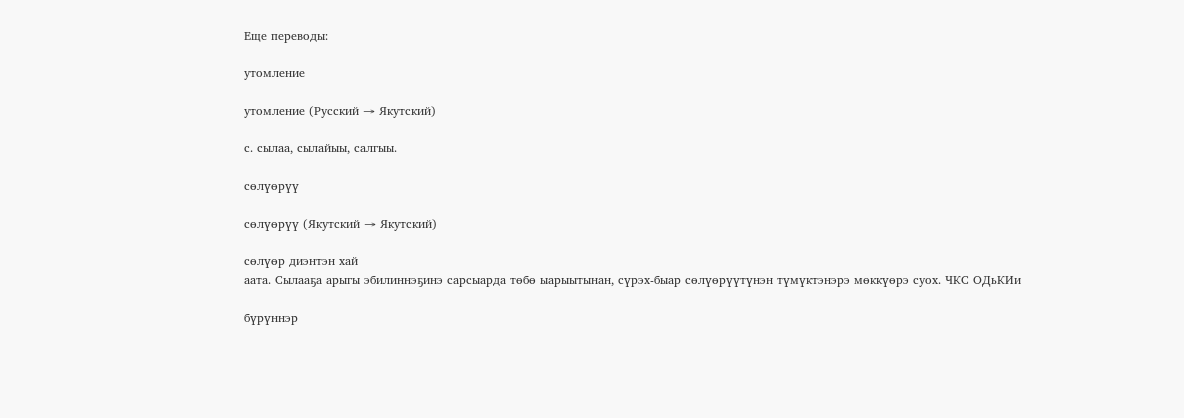Еще переводы:

утомление

утомление (Русский → Якутский)

с. сылаа, сылайыы, салгыы.

сөлүөрүү

сөлүөрүү (Якутский → Якутский)

сөлүөр диэнтэн хай
аата. Сылааҕа арыгы эбилиннэҕинэ сарсыарда төбө ыарыытынан, сүрэх-быар сөлүөрүүтүнэн түмүктэнэрэ мөккүөрэ суох. ЧКС ОДьКИи

бүрүннэр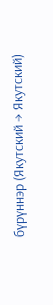бүрүннэр (Якутский → Якутский)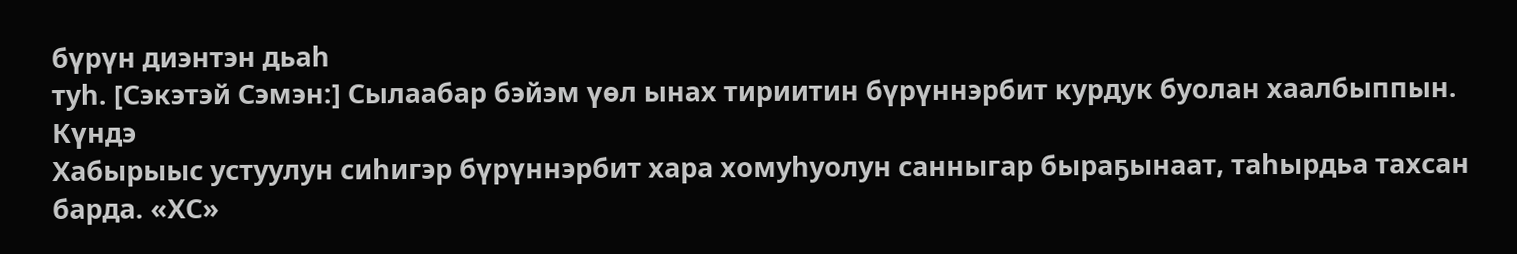бүрүн диэнтэн дьаһ
туһ. [Сэкэтэй Сэмэн:] Сылаабар бэйэм үөл ынах тириитин бүрүннэрбит курдук буолан хаалбыппын. Күндэ
Хабырыыс устуулун сиһигэр бүрүннэрбит хара хомуһуолун санныгар быраҕынаат, таһырдьа тахсан барда. «ХС»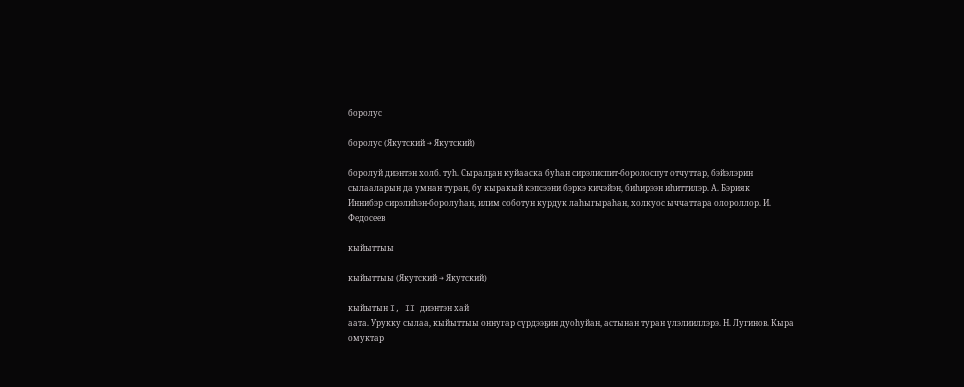боролус

боролус (Якутский → Якутский)

боролуй диэнтэн холб. туһ. Сыралҕан куйааска буһан сирэлиспит-боролоспут отчуттар, бэйэлэрин сылааларын да умнан туран, бу кыракый кэпсээни бэркэ кичэйэн, биһирээн иһиттилэр. А. Бэрияк
Иннибэр сирэлиһэн-боролуһан, илим соботун курдук лаһыгыраһан, холкуос ыччаттара олороллор. И. Федосеев

кыйыттыы

кыйыттыы (Якутский → Якутский)

кыйытын I, II диэнтэн хай
аата. Урукку сылаа, кыйыттыы оннугар сүрдээҕин дуоһуйан, астынан туран үлэлииллэрэ. Н. Лугинов. Кыра омуктар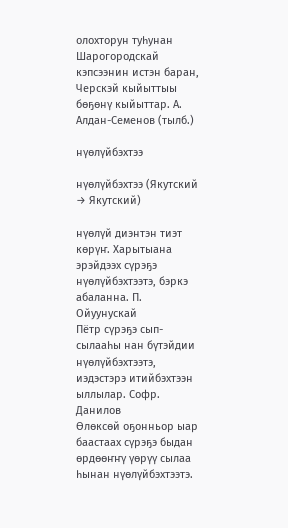олохторун туһунан Шарогородскай кэпсээнин истэн баран, Черскэй кыйыттыы бөҕөнү кыйыттар. А. Алдан-Семенов (тылб.)

нүөлүйбэхтээ

нүөлүйбэхтээ (Якутский → Якутский)

нүөлүй диэнтэн тиэт
көрүҥ. Харытыана эрэйдээх сүрэҕэ нүөлүйбэхтээтэ, бэркэ абаланна. П. Ойуунускай
Пётр сүрэҕэ сып-сылааһы нан бүтэйдии нүөлүйбэхтээтэ, иэдэстэрэ итийбэхтээн ыллылар. Софр. Данилов
Өлөксөй оҕонньор ыар баастаах сүрэҕэ быдан өрдөөҥҥү үөрүү сылаа һынан нүөлүйбэхтээтэ.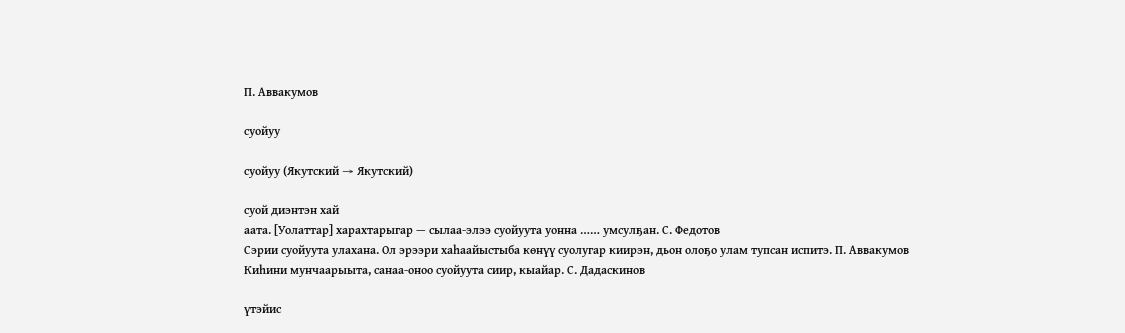П. Аввакумов

суойуу

суойуу (Якутский → Якутский)

суой диэнтэн хай
аата. [Уолаттар] харахтарыгар — сылаа-элээ суойуута уонна …… умсулҕан. С. Федотов
Сэрии суойуута улахана. Ол эрээри хаһаайыстыба көнүү суолугар киирэн, дьон олоҕо улам тупсан испитэ. П. Аввакумов
Киһини мунчаарыыта, санаа-оноо суойуута сиир, кыайар. С. Дадаскинов

үтэйис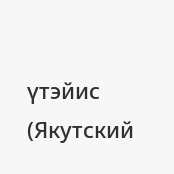үтэйис (Якутский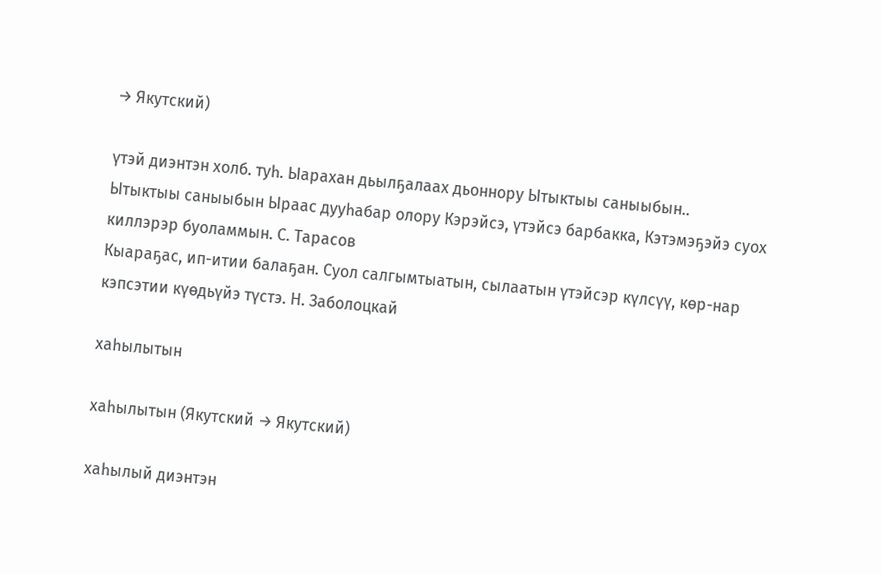→ Якутский)

үтэй диэнтэн холб. туһ. Ыарахан дьылҕалаах дьоннору Ытыктыы саныыбын..
Ытыктыы саныыбын Ыраас дууһабар олору Кэрэйсэ, үтэйсэ барбакка, Кэтэмэҕэйэ суох киллэрэр буоламмын. С. Тарасов
Кыараҕас, ип-итии балаҕан. Суол салгымтыатын, сылаатын үтэйсэр күлсүү, көр-нар кэпсэтии күөдьүйэ түстэ. Н. Заболоцкай

хаһылытын

хаһылытын (Якутский → Якутский)

хаһылый диэнтэн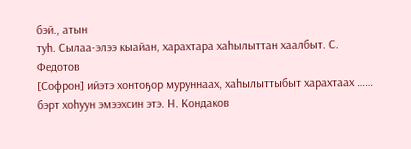бэй., атын
туһ. Сылаа-элээ кыайан, харахтара хаһылыттан хаалбыт. С. Федотов
[Софрон] ийэтэ хонтоҕор муруннаах, хаһылыттыбыт харахтаах …… бэрт хоһуун эмээхсин этэ. Н. Кондаков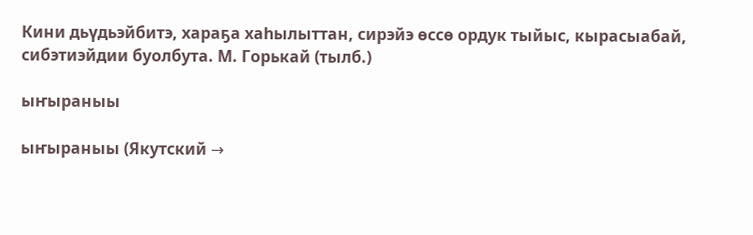Кини дьүдьэйбитэ, хараҕа хаһылыттан, сирэйэ өссө ордук тыйыс, кырасыабай, сибэтиэйдии буолбута. М. Горькай (тылб.)

ыҥыраныы

ыҥыраныы (Якутский →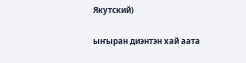Якутский)

ыҥыран диэнтэн хай аата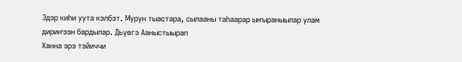Эдэр киһи уута кэлбэт. Мурун тыастара, сылааны таһаарар ыҥыраныылар улам дириҥээн бардылар. Дьүөгэ Ааныстыырап
Ханна эрэ тэйиччи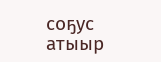соҕус атыыр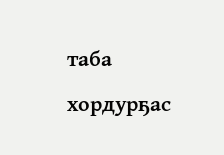таба хордурҕас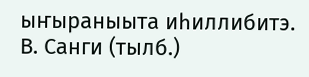ыҥыраныыта иһиллибитэ. В. Санги (тылб.)